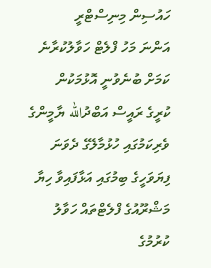ހައުސިން މިނިސްޓްރީ
އަންނަ މަހު ފްލެޓް ހަވާލުކުރާނެ ކަމަށް ބުނެވުނީ އޮޅުމަކުން
ކުރީގެ ރައީސް އަބްދުالله ޔާމީންގެ ވެރިކަމުގައި ހުޅުމާލޭގެ ދެވަނަ ފިޔަވަހީގެ ބިމުގައި އަޅާފައިވާ ހިޔާ މަޝްރޫއުގެ ފްލެޓްތައް ހަވާލު ކުރުމުގެ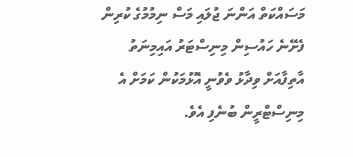މަސައްކަތް އަންނަ ޖުލައި މަސް ނިމުމުގެ ކުރިން ފެށޭނެ ހައުސިން މިނިސްޓަރު އައިމިނަތު އާތިފާއަށް ވިދާޅު ވެވުނީ އޮޅުމަކުން ކަމަށް އެ މިނިސްޓްރީން ބުނެފި އެވެ.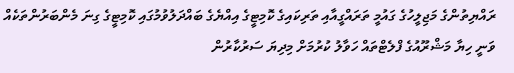ރައްޔިތުންގެ މަޖިލީހުގެ ގައުމީ ތަރައްގީއާއި ތަރިކައިގެ ކޮމިޓީގެ އިއްޔެގެ ބައްދަލުވުމުގައި ކޮމިޓީގެ ގިނަ މެންބަރުންތަކެއް ވަނީ ހިޔާ މަޝްރޫއުގެ ފްލެޓްތައް ހަވާލު ކުރުމަށް މިދިޔަ ސަރުކާރުން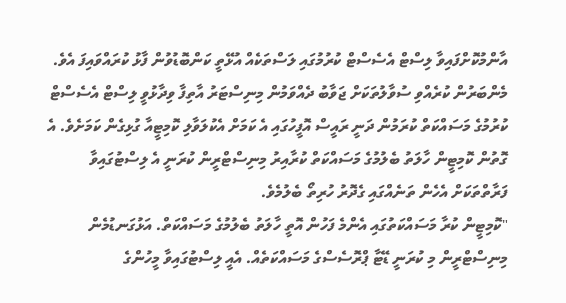އާންމުކޮށްފައިވާ ލިސްޓް އެސެސްޓް ކުރުމުގައި ލަސްތަކެއް އުޅޭތީ ކަންބޮޑުވުން ފާޅު ކުރައްވައިފަ އެވެ.
މެންބަރުން ކުރެއްވި ސުވާލުތަކަށް ޖަވާބު ދެއްވަމުން މިނިސްޓަރު އާތިފާ ވިދާޅުވީ ލިސްޓް އެސެސްޓް ކުރުމުގެ މަސައްކަތް ކުރަމުން ދަނީ ރައީސް އޮފީހުގައި އެ ކަމަށް އެކުލަވާލި ކޮމިޓީއާ ގުޅިގެން ކަމަށެވެ. އެ ގޮތުން ކޮމިޓީން ހާލަތު ބެލުމުގެ މަސައްކަތް ކުރާއިރު މިނިސްޓްރީން ކުރަނީ އެ ލިސްޓުގައިވާ ފަރާތްތަކަށް އެހެން ތަނެއްގައި ގެދޮރު ހުރިތޯ ބެލުމެވެ.
"ކޮމިޓީން ކުރާ މަސައްކަތުގައި އެންމެ ފަހުން އޮތީ ހާލަތު ބެލުމުގެ މަސައްކަތް. އަޅުގަނޑުމެން މިނިސްޓްރީން މި ކުރަނީ ޑޭޓާ ޕްރޮސެސްގެ މަސައްކަތެއް. އެއީ ލިސްޓުގައިވާ މީހުންގެ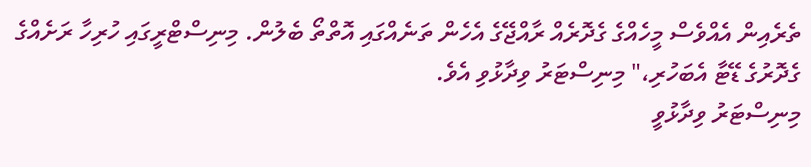ތެރެއިން އެއްވެސް މީހެއްގެ ގެދޮރެއް ރާއްޖޭގެ އެހެން ތަނެއްގައި އޮތްތޯ ބެލުން. މިނިސްޓްރީގައި ހުރިހާ ރަށެއްގެ ގެދޮރުގެ ޑޭޓާ އެބަހުރި،" މިނިސްޓަރު ވިދާޅުވި އެވެ.
މިނިސްޓަރު ވިދާޅުވީ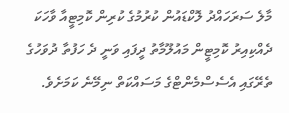މާލެ ސަރަހައްދު ލޮކްޑައުން ކުރުމުގެ ކުރިން ކޮމިޓީއާ ވާހަކަ ދެއްކިއިރު ކޮމިޓީން މައުލޫމާތު ދީފައި ވަނީ ދެ ހަފުތާ ދުވަހުގެ ތެރޭގައި އެސެސްމެންޓްގެ މަސައްކަތް ނިމޭނެ ކަމަށެވެ.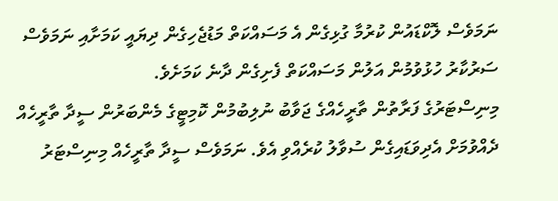ނަމަވެސް ލޮކްޑައުން ކުރުމާ ގުޅިގެން އެ މަސައްކަތް މަޑުޖެހިގެން ދިޔައީ ކަމަށާއި ނަމަވެސް ސަރުކާރު ހުޅުވުމުން އަލުން މަސައްކަތް ފެށިގެން ދާނެ ކަމަށެވެ.
މިނިސްޓަރުގެ ފަރާތުން ތާރީހެއްގެ ޖަވާބު ނުލިބުމުން ކޮމިޓީގެ މެންބަރުން ސީދާ ތާރީހެއް ދެއްވުމަށް އެދިވަޑައިގެން ސުވާލު ކުރެއްވި އެވެ. ނަމަވެސް ސީދާ ތާރީހެއް މިނިސްޓަރު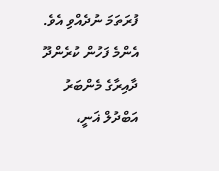ފުރަތަމަ ނުދެއްވި އެވެ. އެންމެ ފަހުން ކުރެންދޫ ދާއިރާގެ މެންބަރު އަބްދުލް ޣަނީ،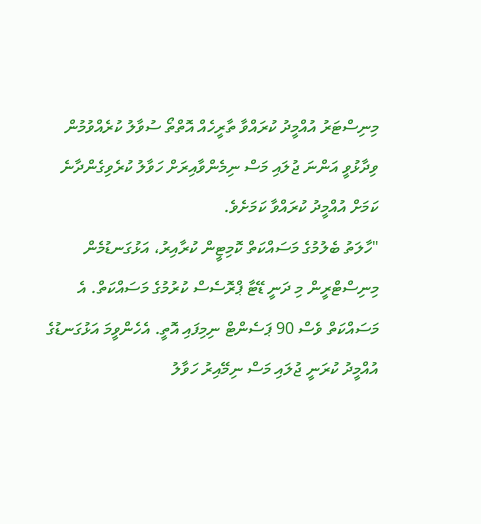މިނިސްޓަރު އުއްމީދު ކުރައްވާ ތާރީހެއް އޮތްތޯ ސުވާލު ކުރެއްވުމުން ވިދާޅުވީ އަންނަ ޖުލައި މަސް ނިމެންވާއިރަށް ހަވާލު ކުރެވިގެންދާނެ ކަމަށް އުއްމީދު ކުރައްވާ ކަމަށެވެ.
"ހާލަތު ބެލުމުގެ މަސައްކަތް ކޮމިޓީން ކުރާއިރު، އަޅުގަނޑުމެން މިނިސްޓްރީން މި ދަނީ ޑޭޓާ ޕްރޮސެސް ކުރުމުގެ މަސައްކަތް. އެ މަސައްކަތް ވެސް 90 ޕަސެންޓް ނިމިފައި އޮތީ. އެހެންވީމަ އަޅުގަނޑުގެ އުއްމީދު ކުރަނީ ޖުލައި މަސް ނިމޭއިރު ހަވާލު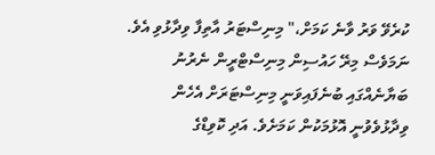ކުރެވޭ ވަރު ވާނެ ކަމަށް،" މިނިސްޓަރު އާތިފާ ވިދާޅުވި އެވެ.
ނަމަވެސް މިރޭ ހައުސިން މިނިސްޓްރީން ނެރުނު ބަޔާނެއްގައި ބުނެފައިވަނީ މިނިސްޓަރަށް އެހެން ވިދާޅުވެވުނީ އޮޅުމަކުން ކަމަށެވެ. އަދި ކޮވިޑްގެ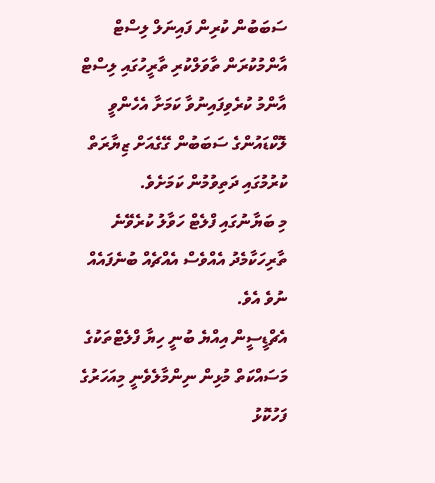ސަބަބުން ކުރިން ފައިނަލް ލިސްޓް އާންމުކުރަން ތާވަލްކުރި ތާރީހުގައި ލިސްޓް އާންމު ކުރެވިފައިނުވާ ކަމަށާ އެހެންވީ ލޮކްޑައުންގެ ސަބަބުން ގޭގެއަށް ޒިޔާރަތް ކުރުމުގައި ދަތިވުމުން ކަމަށެވެ.
މި ބަޔާނުގައި ފްލެޓް ހަވާލު ކުރެވޭނެ ތާރިހަކާމެދު އެއްވެސް އެއްޗެއް ބުނެފައެއް ނުވެ އެވެ.
އެޗްޑީސީން އިއްޔެ ބުނީ ހިޔާ ފްލެޓްތަކުގެ މަސައްކަތް މުޅިން ނިންމާލެވެނީ މިއަހަރުގެ ފަހުކޮޅު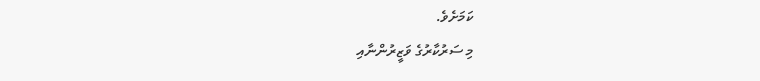ކަމަށެވެ.
މި ސަރުކާރުގެ ވަޒީރުންނާއި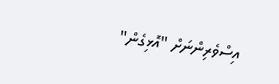އިސްވެރިންނަށް "އޮޅިގެން"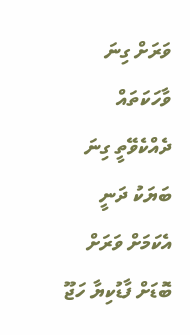ވަރަށް ގިނަ ވާހަކަތައް ދެއްކެވޭތީ ގިނަ ބަޔަކު ދަނީ އެކަމަށް ވަރަށް ބޮޑަށް ފާޑުކިޔާ ހަޖޫ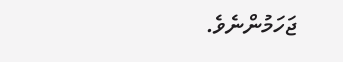ޖަހަމުންނެވެ.